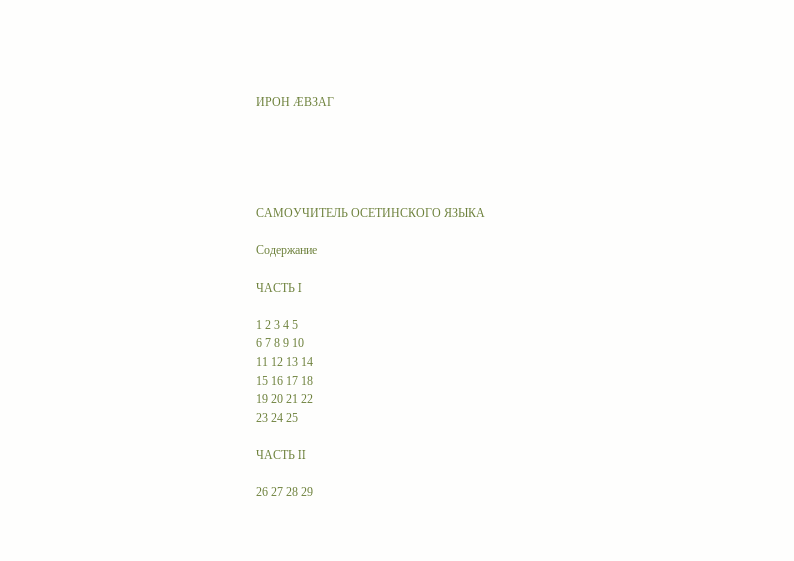ИРОН ÆВЗАГ





САМОУЧИТЕЛЬ ОСЕТИНСКОГО ЯЗЫКА

Содержание

ЧАСТЬ I

1 2 3 4 5
6 7 8 9 10
11 12 13 14
15 16 17 18
19 20 21 22
23 24 25

ЧАСТЬ II

26 27 28 29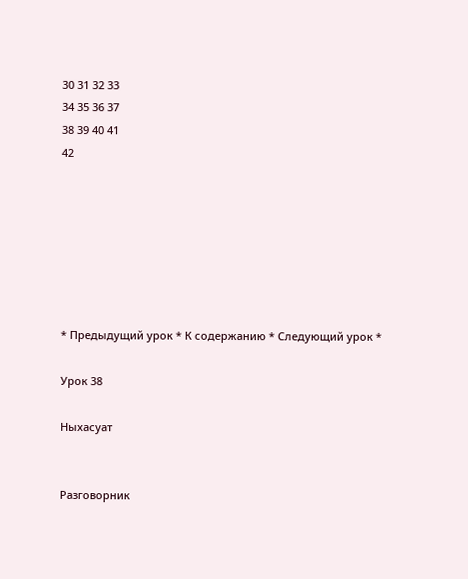30 31 32 33
34 35 36 37
38 39 40 41
42







* Предыдущий урок * К содержанию * Следующий урок *

Урок 38

Ныхасуат


Разговорник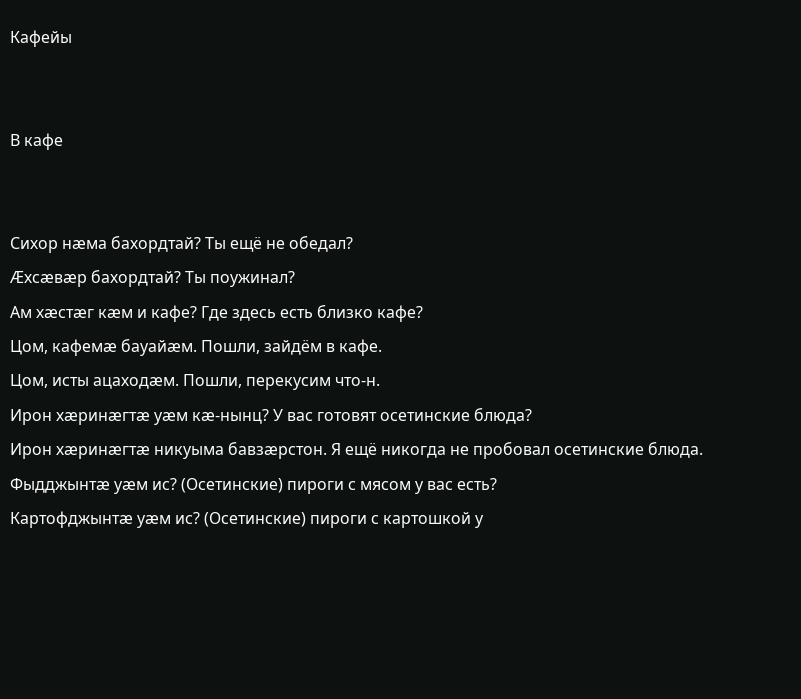Кафейы


В кафе


Сихор нæма бахордтай? Ты ещё не обедал?
Æхсæвæр бахордтай? Ты поужинал?
Ам хæстæг кæм и кафе? Где здесь есть близко кафе?
Цом, кафемæ бауайæм. Пошли, зайдём в кафе.
Цом, исты ацаходæм. Пошли, перекусим что-н.
Ирон хæринæгтæ уæм кæ-нынц? У вас готовят осетинские блюда?
Ирон хæринæгтæ никуыма бавзæрстон. Я ещё никогда не пробовал осетинские блюда.
Фыдджынтæ уæм ис? (Осетинские) пироги с мясом у вас есть?
Картофджынтæ уæм ис? (Осетинские) пироги с картошкой у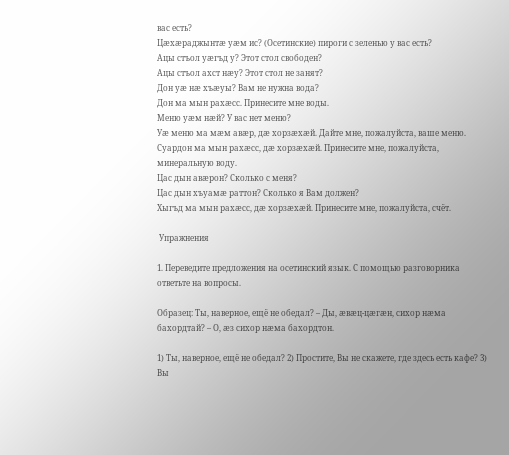вас есть?
Цæхæраджынтæ уæм ис? (Осетинские) пироги с зеленью у вас есть?
Ацы стъол уæгъд у? Этот стол свободен?
Ацы стъол ахст нæу? Этот стол не занят?
Дон уæ нæ хъæуы? Вам не нужна вода?
Дон ма мын рахæсс. Принесите мне воды.
Меню уæм нæй? У вас нет меню?
Уæ меню ма мæм авæр, дæ хорзæхæй. Дайте мне, пожалуйста, ваше меню.
Суардон ма мын рахæсс, дæ хорзæхæй. Принесите мне, пожалуйста, минеральную воду.
Цас дын авæрон? Сколько с меня?
Цас дын хъуамæ раттон? Сколько я Вам должен?
Хыгъд ма мын рахæсс, дæ хорзæхæй. Принесите мне, пожалуйста, счёт.

 Упражнения

1. Переведите предложения на осетинский язык. С помощью разговорника ответьте на вопросы.

Образец: Ты, наверное, ещё не обедал? – Ды, æвæц-цæгæн, сихор нæма бахордтай? – О, æз сихор нæма бахордтон.

1) Ты, наверное, ещё не обедал? 2) Простите, Вы не скажете, где здесь есть кафе? 3) Вы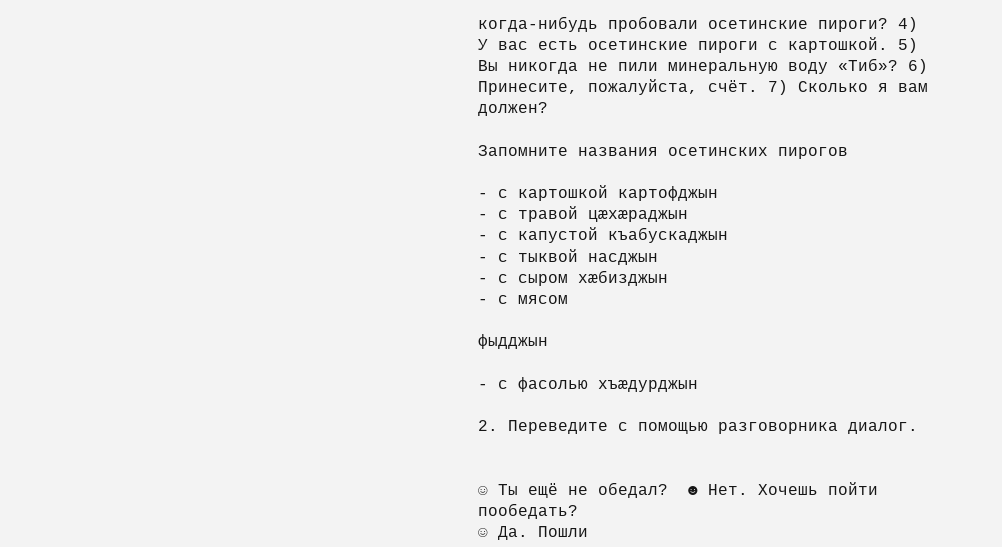когда-нибудь пробовали осетинские пироги? 4) У вас есть осетинские пироги с картошкой. 5) Вы никогда не пили минеральную воду «Тиб»? 6) Принесите, пожалуйста, счёт. 7) Сколько я вам должен?

Запомните названия осетинских пирогов

- с картошкой картофджын
- с травой цæхæраджын
- с капустой къабускаджын
- с тыквой насджын
- с сыром хæбизджын
- с мясом

фыдджын

- с фасолью хъæдурджын

2. Переведите с помощью разговорника диалог.


☺ Ты ещё не обедал?  ☻ Нет. Хочешь пойти пообедать?
☺ Да. Пошли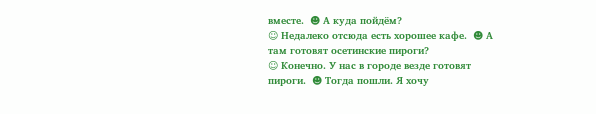вместе.  ☻ А куда пойдём?
☺ Недалеко отсюда есть хорошее кафе.  ☻ А там готовят осетинские пироги?
☺ Конечно. У нас в городе везде готовят пироги.  ☻ Тогда пошли. Я хочу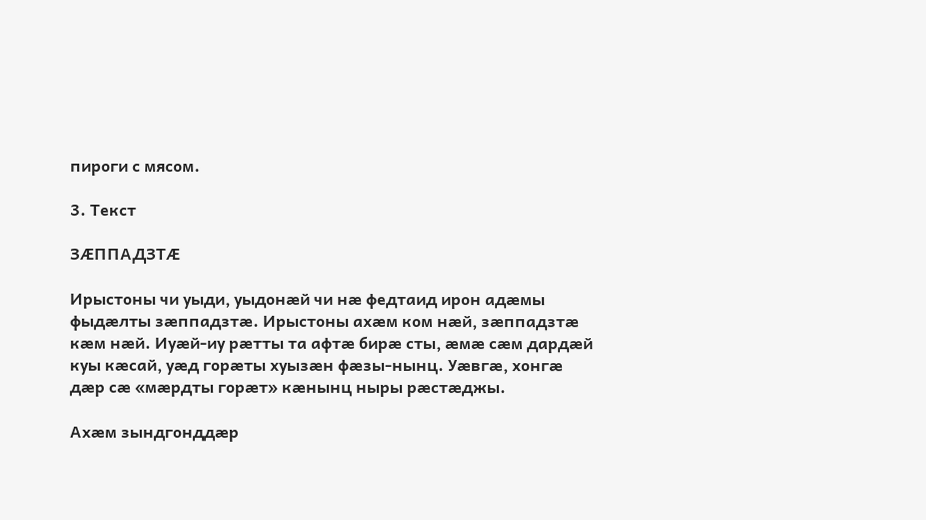пироги с мясом.

3. Текст

ЗÆППАДЗТÆ

Ирыстоны чи уыди, уыдонæй чи нæ федтаид ирон адæмы фыдæлты зæппадзтæ. Ирыстоны ахæм ком нæй, зæппадзтæ кæм нæй. Иуæй-иу рæтты та афтæ бирæ сты, æмæ сæм дардæй куы кæсай, уæд горæты хуызæн фæзы-нынц. Уæвгæ, хонгæ дæр сæ «мæрдты горæт» кæнынц ныры рæстæджы.

Ахæм зындгонддæр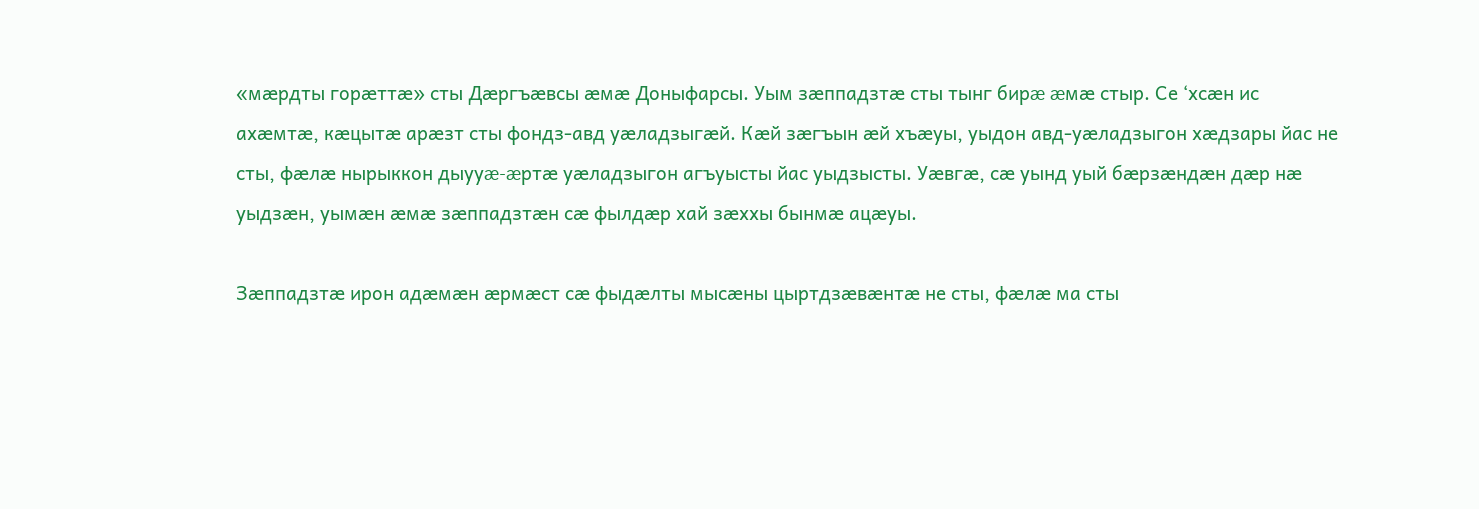«мæрдты горæттæ» сты Дæргъæвсы æмæ Доныфарсы. Уым зæппадзтæ сты тынг бирæ æмæ стыр. Се ‘хсæн ис ахæмтæ, кæцытæ арæзт сты фондз-авд уæладзыгæй. Кæй зæгъын æй хъæуы, уыдон авд-уæладзыгон хæдзары йас не сты, фæлæ нырыккон дыууæ-æртæ уæладзыгон агъуысты йас уыдзысты. Уæвгæ, сæ уынд уый бæрзæндæн дæр нæ уыдзæн, уымæн æмæ зæппадзтæн сæ фылдæр хай зæххы бынмæ ацæуы.

Зæппадзтæ ирон адæмæн æрмæст сæ фыдæлты мысæны цыртдзæвæнтæ не сты, фæлæ ма сты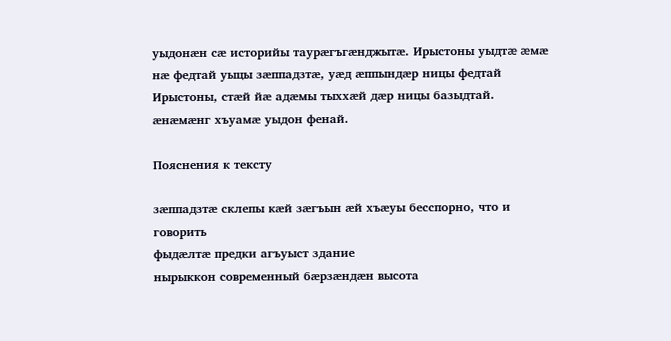уыдонæн сæ историйы таурæгъгæнджытæ. Ирыстоны уыдтæ æмæ нæ федтай уыцы зæппадзтæ, уæд æппындæр ницы федтай Ирыстоны, стæй йæ адæмы тыххæй дæр ницы базыдтай. æнæмæнг хъуамæ уыдон фенай.

Пояснения к тексту

зæппадзтæ склепы кæй зæгъын æй хъæуы бесспорно, что и говорить
фыдæлтæ предки агъуыст здание
нырыккон современный бæрзæндæн высота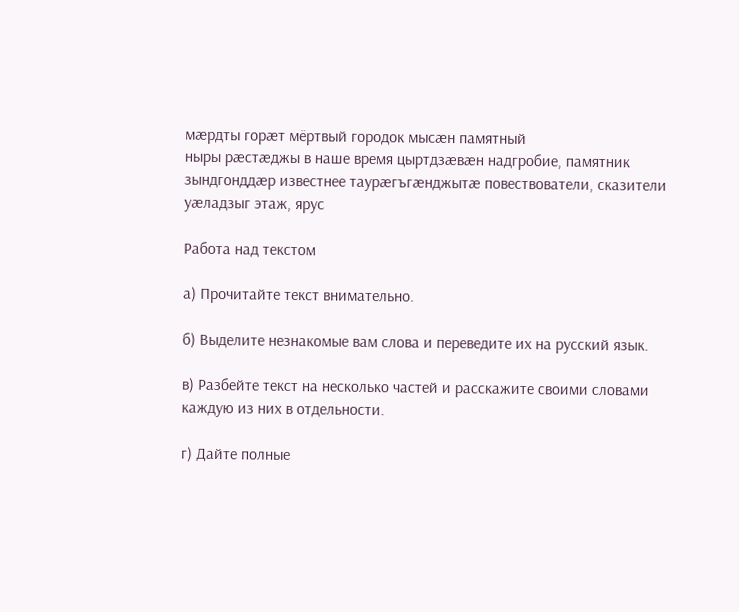мæрдты горæт мёртвый городок мысæн памятный
ныры рæстæджы в наше время цыртдзæвæн надгробие, памятник
зындгонддæр известнее таурæгъгæнджытæ повествователи, сказители
уæладзыг этаж, ярус

Работа над текстом

а) Прочитайте текст внимательно.

б) Выделите незнакомые вам слова и переведите их на русский язык.

в) Разбейте текст на несколько частей и расскажите своими словами каждую из них в отдельности.

г) Дайте полные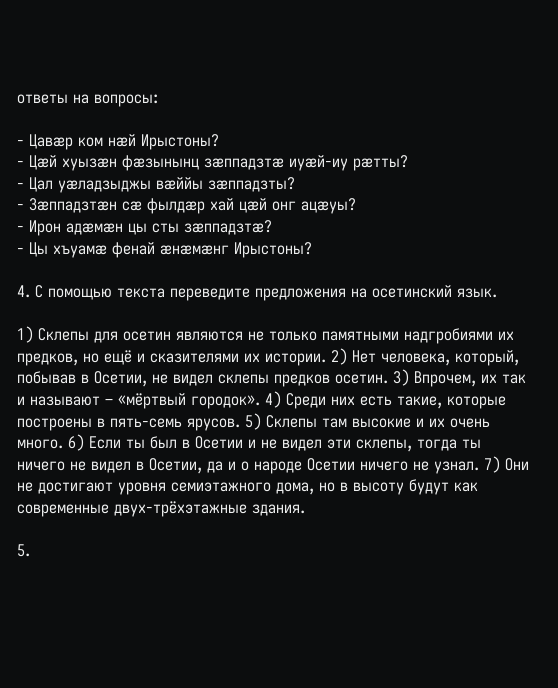ответы на вопросы:

- Цавæр ком нæй Ирыстоны?
- Цæй хуызæн фæзынынц зæппадзтæ иуæй-иу рæтты?
- Цал уæладзыджы вæййы зæппадзты?
- Зæппадзтæн сæ фылдæр хай цæй онг ацæуы?
- Ирон адæмæн цы сты зæппадзтæ?
- Цы хъуамæ фенай æнæмæнг Ирыстоны?

4. С помощью текста переведите предложения на осетинский язык.

1) Склепы для осетин являются не только памятными надгробиями их предков, но ещё и сказителями их истории. 2) Нет человека, который, побывав в Осетии, не видел склепы предков осетин. 3) Впрочем, их так и называют – «мёртвый городок». 4) Среди них есть такие, которые построены в пять-семь ярусов. 5) Склепы там высокие и их очень много. 6) Если ты был в Осетии и не видел эти склепы, тогда ты ничего не видел в Осетии, да и о народе Осетии ничего не узнал. 7) Они не достигают уровня семиэтажного дома, но в высоту будут как современные двух-трёхэтажные здания.

5.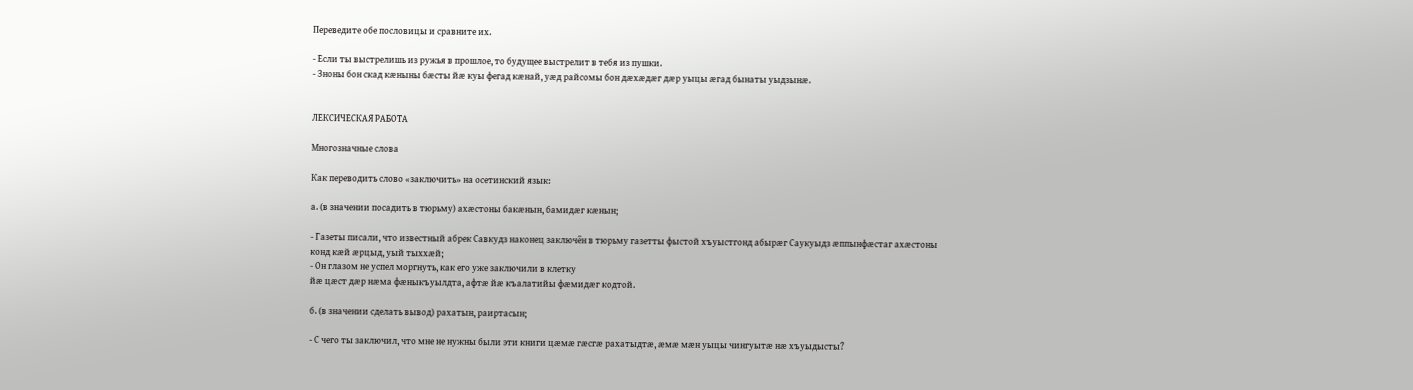Переведите обе пословицы и сравните их.

- Если ты выстрелишь из ружья в прошлое, то будущее выстрелит в тебя из пушки.
- Зноны бон скад кæныны бæсты йæ куы фегад кæнай, уæд райсомы бон дæхæдæг дæр уыцы æгад бынаты уыдзынæ.


ЛЕКСИЧЕСКАЯ РАБОТА

Многозначные слова

Как переводить слово «заключить» на осетинский язык:

а. (в значении посадить в тюрьму) ахæстоны бакæнын, бамидæг кæнын;

- Газеты писали, что известный абрек Савкудз наконец заключён в тюрьму газетты фыстой хъуыстгонд абырæг Саукуыдз æппынфæстаг ахæстоны конд кæй æрцыд, уый тыххæй;
- Он глазом не успел моргнуть, как его уже заключили в клетку
йæ цæст дæр нæма фæныкъуылдта, афтæ йæ къалатийы фæмидæг кодтой.

б. (в значении сделать вывод) рахатын, раиртасын;

- С чего ты заключил, что мне не нужны были эти книги цæмæ гæсгæ рахатыдтæ, æмæ мæн уыцы чингуытæ нæ хъуыдысты?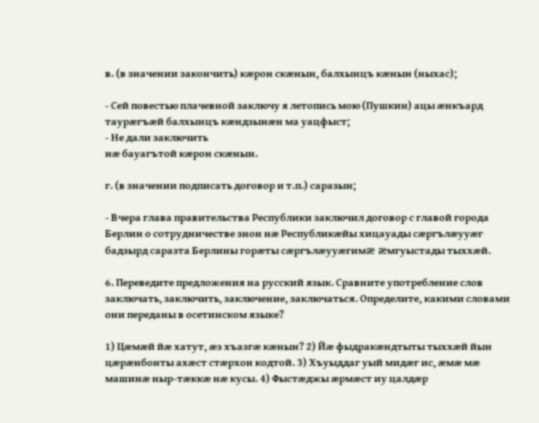в. (в значении закончить) кæрон скæнын, балхынцъ кæнын (ныхас);

- Сей повестью плачевной заключу я летопись мою (Пушкин) ацы æнкъард таурæгъæй балхынцъ кæндзынæн ма уацфыст;
- Не дали заключить
нæ бауагътой кæрон скæнын.

г. (в значении подписать договор и т.п.) саразын;

- Вчера глава правительства Республики заключил договор с главой города Берлин о сотрудничестве знон нæ Республикæйы хицауады сæргълæууæг бадзырд саразта Берлины горæты сæргълæууæгимæ æмгуыстады тыххæй.

6. Переведите предложения на русский язык. Сравните употребление слов заключать, заключить, заключение, заключаться. Определите, какими словами они переданы в осетинском языке?

1) Цæмæй йæ хатут, æз хъазгæ кæнын? 2) Йæ фыдракæндтыты тыххæй йын цæрæнбонты ахæст стæрхон кодтой. 3) Хъуыддаг уый мидæг ис, æмæ мæ машинæ ныр-тæккæ нæ кусы. 4) Фыстæджы æрмæст иу цалдæр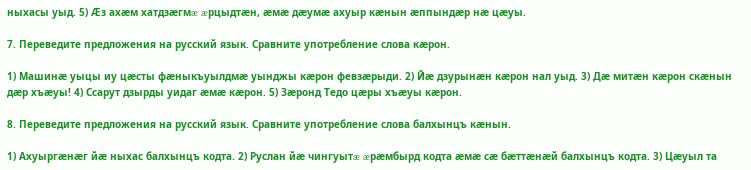ныхасы уыд. 5) Æз ахæм хатдзæгмæ æрцыдтæн, æмæ дæумæ ахуыр кæнын æппындæр нæ цæуы.

7. Переведите предложения на русский язык. Сравните употребление слова кæрон.

1) Машинæ уыцы иу цæсты фæныкъуылдмæ уынджы кæрон февзæрыди. 2) Йæ дзурынæн кæрон нал уыд. 3) Дæ митæн кæрон скæнын дæр хъæуы! 4) Ссарут дзырды уидаг æмæ кæрон. 5) Зæронд Тедо цæры хъæуы кæрон.

8. Переведите предложения на русский язык. Сравните употребление слова балхынцъ кæнын.

1) Ахуыргæнæг йæ ныхас балхынцъ кодта. 2) Руслан йæ чингуытæ æрæмбырд кодта æмæ сæ бæттæнæй балхынцъ кодта. 3) Цæуыл та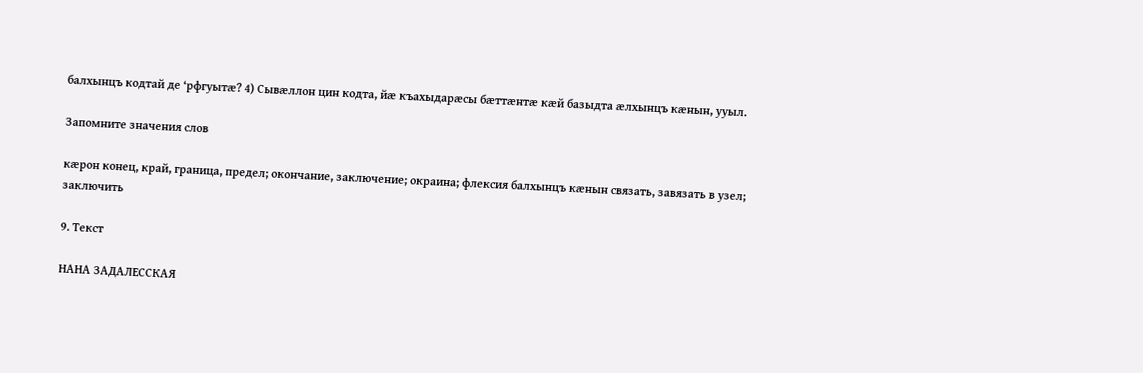балхынцъ кодтай де ‘рфгуытæ? 4) Сывæллон цин кодта, йæ къахыдарæсы бæттæнтæ кæй базыдта æлхынцъ кæнын, ууыл.

Запомните значения слов

кæрон конец, край, граница, предел; окончание, заключение; окраина; флексия балхынцъ кæнын связать, завязать в узел; заключить

9. Текст

НАНА ЗАДАЛЕССКАЯ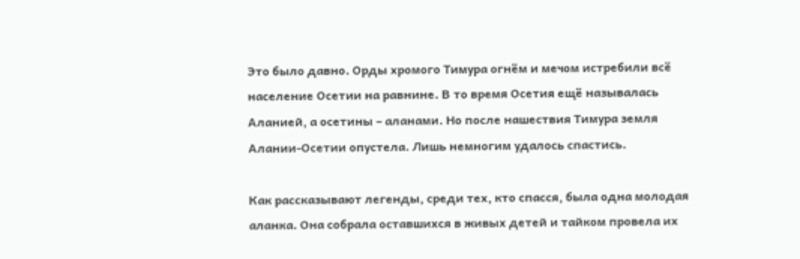Это было давно. Орды хромого Тимура огнём и мечом истребили всё население Осетии на равнине. В то время Осетия ещё называлась Аланией, а осетины – аланами. Но после нашествия Тимура земля Алании-Осетии опустела. Лишь немногим удалось спастись.

Как рассказывают легенды, среди тех, кто спасся, была одна молодая аланка. Она собрала оставшихся в живых детей и тайком провела их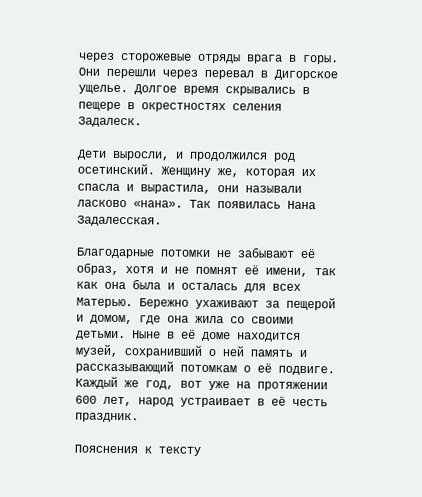через сторожевые отряды врага в горы. Они перешли через перевал в Дигорское ущелье. Долгое время скрывались в пещере в окрестностях селения Задалеск.

Дети выросли, и продолжился род осетинский. Женщину же, которая их спасла и вырастила, они называли ласково «нана». Так появилась Нана Задалесская.

Благодарные потомки не забывают её образ, хотя и не помнят её имени, так как она была и осталась для всех Матерью. Бережно ухаживают за пещерой и домом, где она жила со своими детьми. Ныне в её доме находится музей, сохранивший о ней память и рассказывающий потомкам о её подвиге. Каждый же год, вот уже на протяжении 600 лет, народ устраивает в её честь праздник.

Пояснения к тексту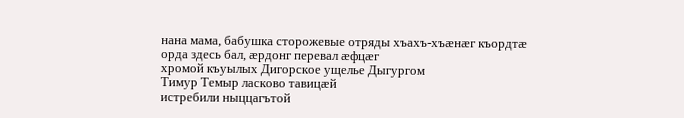нана мама, бабушка сторожевые отряды хъахъ-хъæнæг къордтæ
орда здесь бал, æрдонг перевал æфцæг
хромой къуылых Дигорское ущелье Дыгургом
Тимур Темыр ласково тавицæй
истребили ныццагътой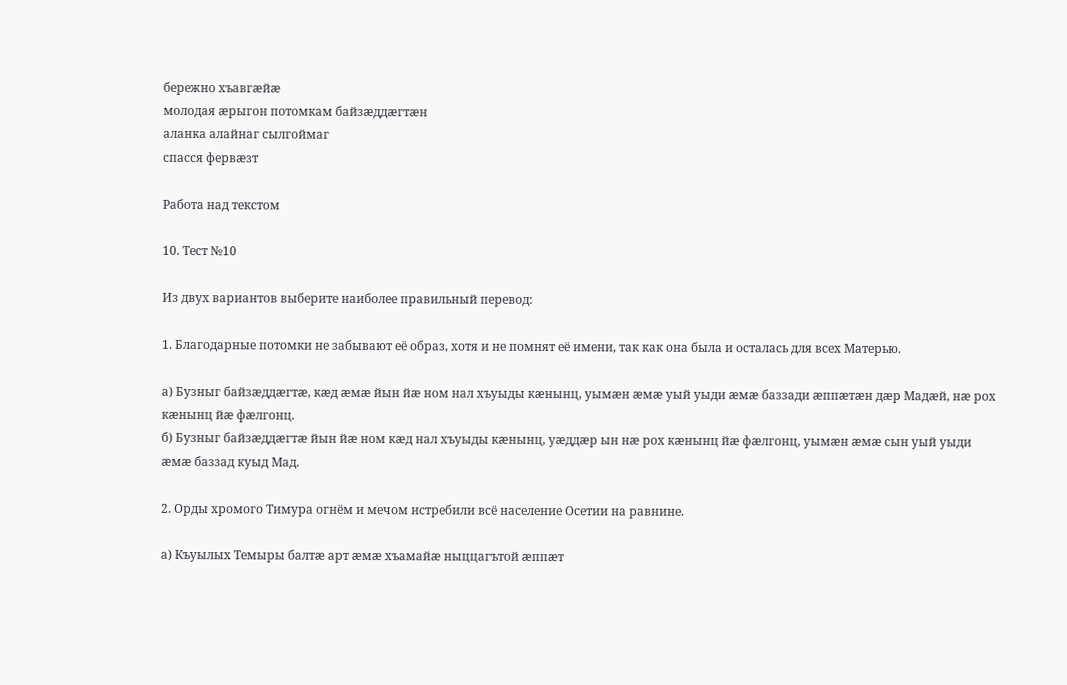бережно хъавгæйæ
молодая æрыгон потомкам байзæддæгтæн
аланка алайнаг сылгоймаг
спасся фервæзт

Работа над текстом

10. Тест №10

Из двух вариантов выберите наиболее правильный перевод:

1. Благодарные потомки не забывают её образ, хотя и не помнят её имени, так как она была и осталась для всех Матерью.

а) Бузныг байзæддæгтæ, кæд æмæ йын йæ ном нал хъуыды кæнынц, уымæн æмæ уый уыди æмæ баззади æппæтæн дæр Мадæй, нæ рох кæнынц йæ фæлгонц.
б) Бузныг байзæддæгтæ йын йæ ном кæд нал хъуыды кæнынц, уæддæр ын нæ рох кæнынц йæ фæлгонц, уымæн æмæ сын уый уыди æмæ баззад куыд Мад.

2. Орды хромого Тимура огнём и мечом истребили всё население Осетии на равнине.

а) Къуылых Темыры балтæ арт æмæ хъамайæ ныццагътой æппæт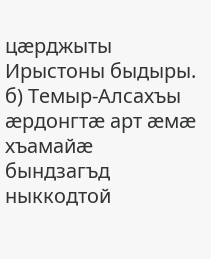цæрджыты Ирыстоны быдыры.
б) Темыр-Алсахъы æрдонгтæ арт æмæ хъамайæ бындзагъд ныккодтой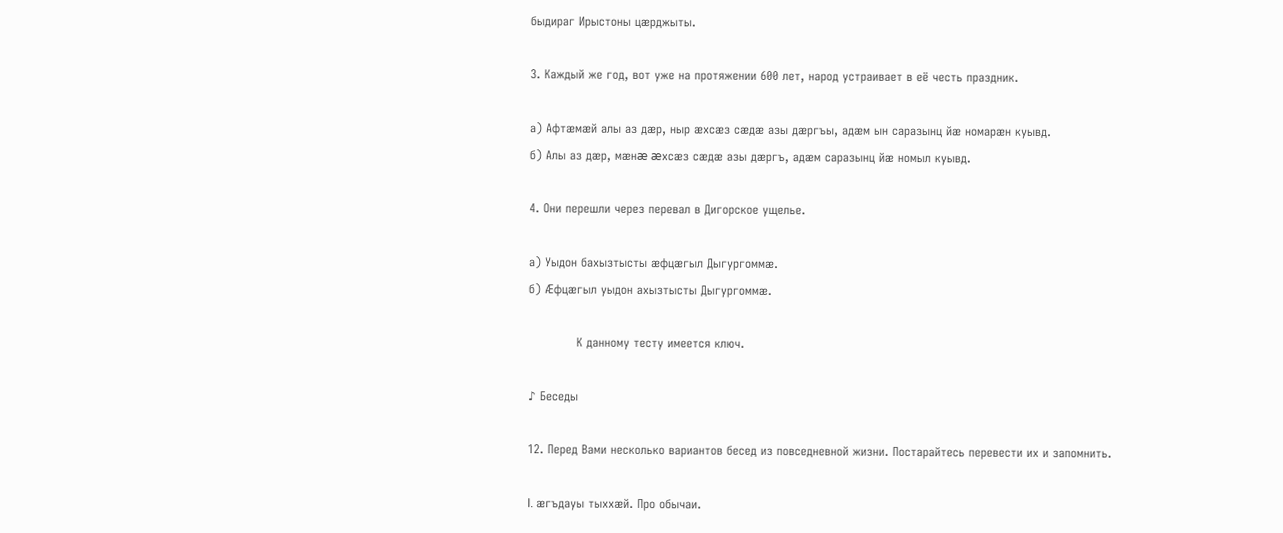быдираг Ирыстоны цæрджыты.

3. Каждый же год, вот уже на протяжении 600 лет, народ устраивает в её честь праздник.

а) Афтæмæй алы аз дæр, ныр æхсæз сæдæ азы дæргъы, адæм ын саразынц йæ номарæн куывд.
б) Алы аз дæр, мæнæ æхсæз сæдæ азы дæргъ, адæм саразынц йæ номыл куывд.

4. Они перешли через перевал в Дигорское ущелье.

а) Уыдон бахызтысты æфцæгыл Дыгургоммæ.
б) Æфцæгыл уыдон ахызтысты Дыгургоммæ.

            К данному тесту имеется ключ.

♪ Беседы

12. Перед Вами несколько вариантов бесед из повседневной жизни. Постарайтесь перевести их и запомнить.

I. æгъдауы тыххæй. Про обычаи.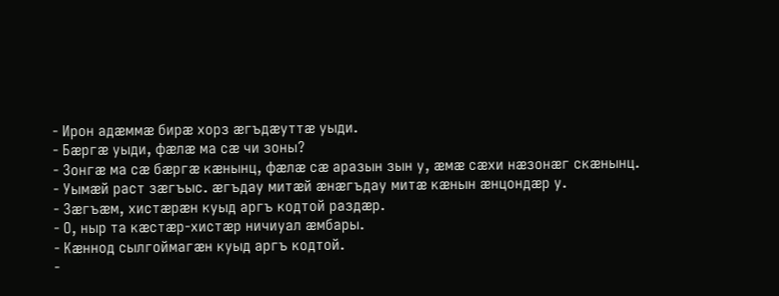- Ирон адæммæ бирæ хорз æгъдæуттæ уыди.
- Бæргæ уыди, фæлæ ма сæ чи зоны?
- Зонгæ ма сæ бæргæ кæнынц, фæлæ сæ аразын зын у, æмæ сæхи нæзонæг скæнынц.
- Уымæй раст зæгъыс. æгъдау митæй æнæгъдау митæ кæнын æнцондæр у.
- Зæгъæм, хистæрæн куыд аргъ кодтой раздæр.
- О, ныр та кæстæр-хистæр ничиуал æмбары.
- Кæннод сылгоймагæн куыд аргъ кодтой.
-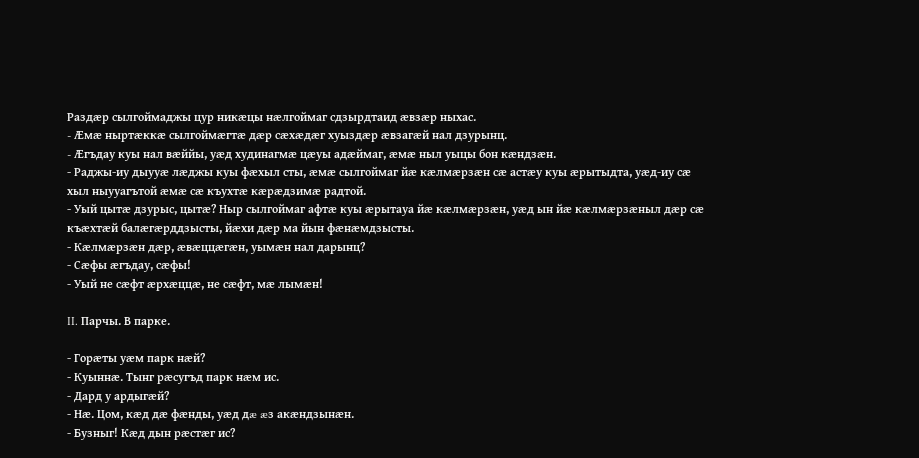Раздæр сылгоймаджы цур никæцы нæлгоймаг сдзырдтаид æвзæр ныхас.
- Æмæ ныртæккæ сылгоймæгтæ дæр сæхæдæг хуыздæр æвзагæй нал дзурынц.
- Æгъдау куы нал вæййы, уæд худинагмæ цæуы адæймаг, æмæ ныл уыцы бон кæндзæн.
- Раджы-иу дыууæ лæджы куы фæхыл сты, æмæ сылгоймаг йæ кæлмæрзæн сæ астæу куы æрытыдта, уæд-иу сæ хыл ныууагътой æмæ сæ къухтæ кæрæдзимæ радтой.
- Уый цытæ дзурыс, цытæ? Ныр сылгоймаг афтæ куы æрытауа йæ кæлмæрзæн, уæд ын йæ кæлмæрзæныл дæр сæ къæхтæй балæгæрддзысты, йæхи дæр ма йын фæнæмдзысты.
- Кæлмæрзæн дæр, æвæццæгæн, уымæн нал дарынц?
- Сæфы æгъдау, сæфы!
- Уый не сæфт æрхæццæ, не сæфт, мæ лымæн!

II. Парчы. В парке.

- Горæты уæм парк нæй?
- Куыннæ. Тынг рæсугъд парк нæм ис.
- Дард у ардыгæй?
- Нæ. Цом, кæд дæ фæнды, уæд дæ æз акæндзынæн.
- Бузныг! Кæд дын рæстæг ис?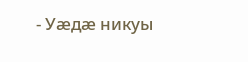- Уæдæ никуы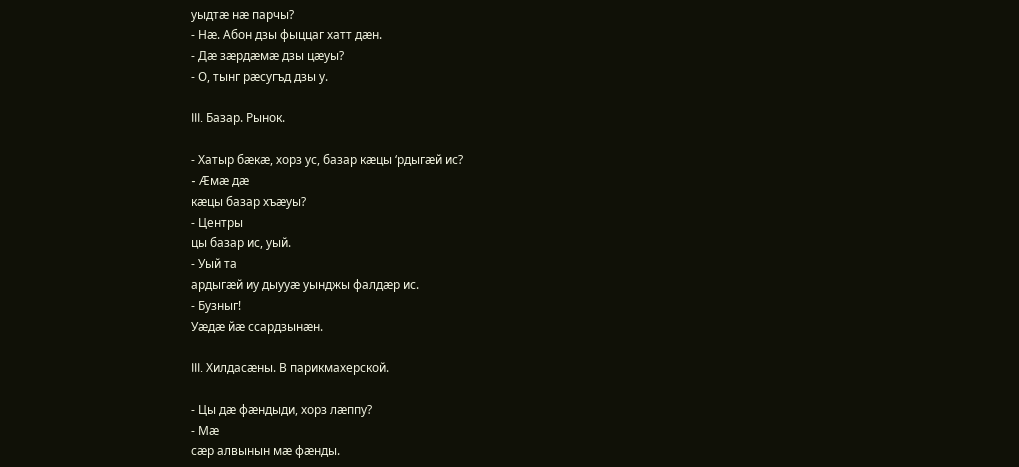уыдтæ нæ парчы?
- Нæ. Абон дзы фыццаг хатт дæн.
- Дæ зæрдæмæ дзы цæуы?
- О, тынг рæсугъд дзы у.

III. Базар. Рынок.

- Хатыр бæкæ, хорз ус, базар кæцы ‘рдыгæй ис?
- Æмæ дæ
кæцы базар хъæуы?
- Центры
цы базар ис, уый.
- Уый та
ардыгæй иу дыууæ уынджы фалдæр ис.
- Бузныг!
Уæдæ йæ ссардзынæн.

III. Хилдасæны. В парикмахерской.

- Цы дæ фæндыди, хорз лæппу?
- Мæ
сæр алвынын мæ фæнды.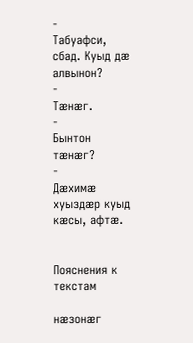-
Табуафси, сбад. Куыд дæ алвынон?
-
Тæнæг.
-
Бынтон тæнæг?
-
Дæхимæ хуыздæр куыд кæсы, афтæ.


Пояснения к текстам

нæзонæг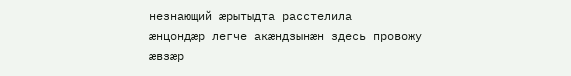незнающий æрытыдта расстелила
æнцондæр легче акæндзынæн здесь провожу
æвзæр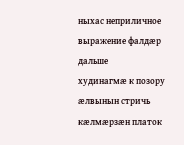ныхас неприличное выражение фалдæр дальше
худинагмæ к позору æлвынын стричь
кæлмæрзæн платок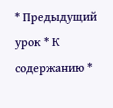* Предыдущий урок * К содержанию *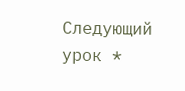Следующий урок *